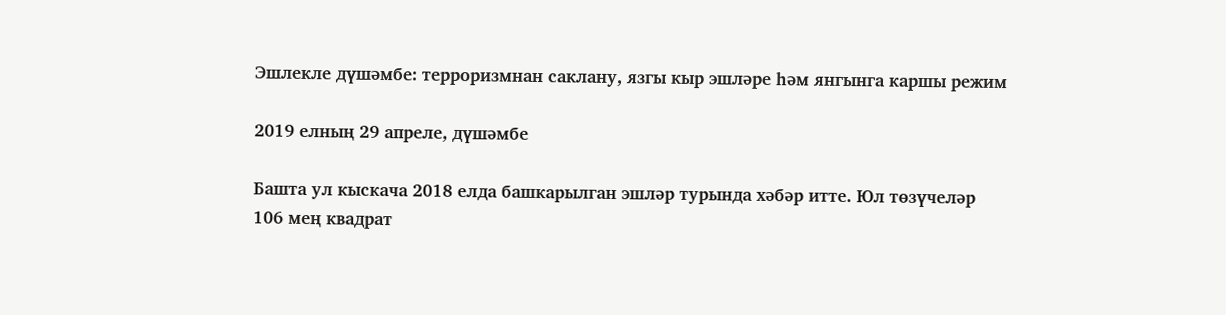Эшлекле дүшәмбе: терроризмнан саклану, язгы кыр эшләре һәм янгынга каршы режим

2019 елның 29 апреле, дүшәмбе

Башта ул кыскача 2018 елда башкарылган эшләр турында хәбәр итте. Юл төзүчеләр 106 мең квадрат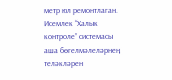метр юл ремонтлаган. Исемлек “Халык контроле” системасы аша бөгелмәлеләрнең теләкләрен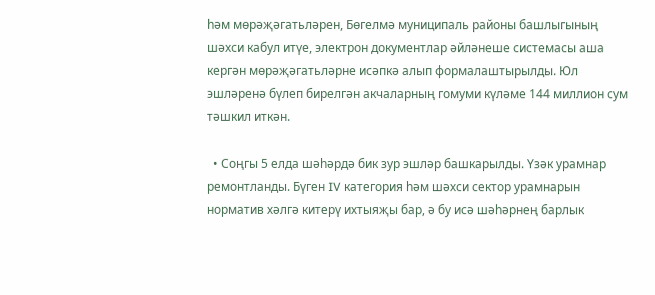һәм мөрәҗәгатьләрен, Бөгелмә муниципаль районы башлыгының шәхси кабул итүе, электрон документлар әйләнеше системасы аша кергән мөрәҗәгатьләрне исәпкә алып формалаштырылды. Юл эшләренә бүлеп бирелгән акчаларның гомуми күләме 144 миллион сум тәшкил иткән.

  • Соңгы 5 елда шәһәрдә бик зур эшләр башкарылды. Үзәк урамнар ремонтланды. Бүген IV категория һәм шәхси сектор урамнарын норматив хәлгә китерү ихтыяҗы бар, ә бу исә шәһәрнең барлык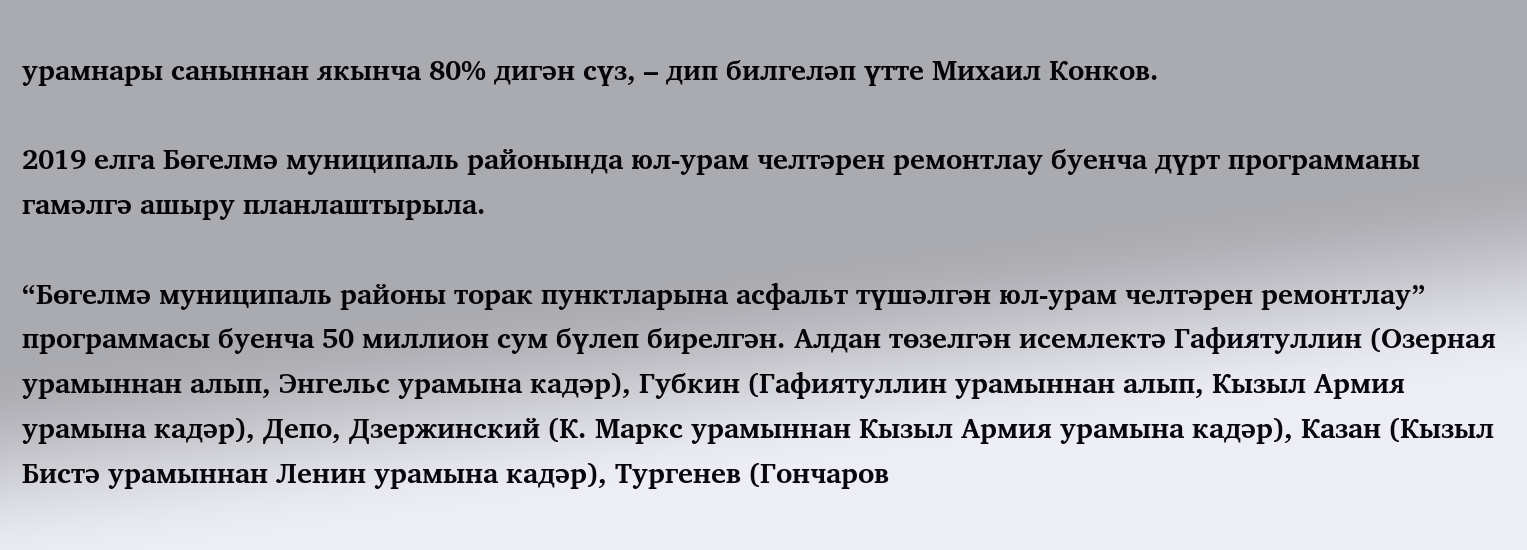урамнары саныннан якынча 80% дигән сүз, – дип билгеләп үтте Михаил Конков.

2019 елга Бөгелмә муниципаль районында юл-урам челтәрен ремонтлау буенча дүрт программаны гамәлгә ашыру планлаштырыла.

“Бөгелмә муниципаль районы торак пунктларына асфальт түшәлгән юл-урам челтәрен ремонтлау” программасы буенча 50 миллион сум бүлеп бирелгән. Алдан төзелгән исемлектә Гафиятуллин (Озерная урамыннан алып, Энгельс урамына кадәр), Губкин (Гафиятуллин урамыннан алып, Кызыл Армия урамына кадәр), Депо, Дзержинский (К. Маркс урамыннан Кызыл Армия урамына кадәр), Казан (Кызыл Бистә урамыннан Ленин урамына кадәр), Тургенев (Гончаров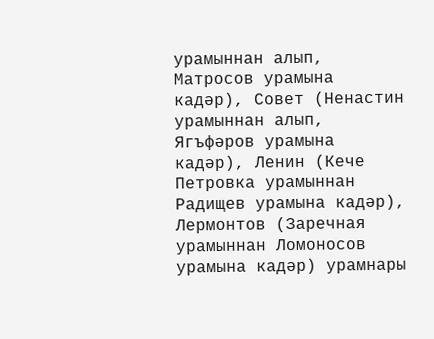урамыннан алып, Матросов урамына кадәр), Совет (Ненастин урамыннан алып, Ягъфәров урамына кадәр), Ленин (Кече Петровка урамыннан Радищев урамына кадәр), Лермонтов (Заречная урамыннан Ломоносов урамына кадәр) урамнары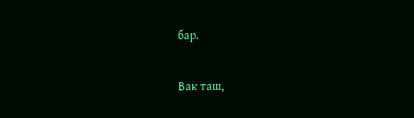бар.

Вак таш,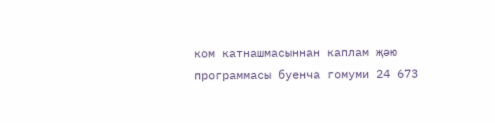ком катнашмасыннан каплам җәю программасы буенча гомуми 24 673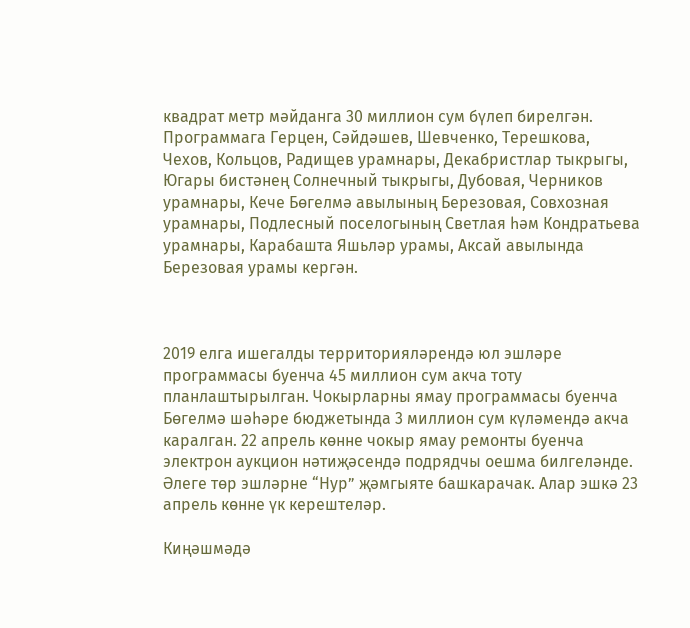квадрат метр мәйданга 30 миллион сум бүлеп бирелгән. Программага Герцен, Сәйдәшев, Шевченко, Терешкова, Чехов, Кольцов, Радищев урамнары, Декабристлар тыкрыгы, Югары бистәнең Солнечный тыкрыгы, Дубовая, Черников урамнары, Кече Бөгелмә авылының Березовая, Совхозная урамнары, Подлесный поселогының Светлая һәм Кондратьева урамнары, Карабашта Яшьләр урамы, Аксай авылында Березовая урамы кергән.



2019 елга ишегалды территорияләрендә юл эшләре программасы буенча 45 миллион сум акча тоту планлаштырылган. Чокырларны ямау программасы буенча Бөгелмә шәһәре бюджетында 3 миллион сум күләмендә акча каралган. 22 апрель көнне чокыр ямау ремонты буенча электрон аукцион нәтиҗәсендә подрядчы оешма билгеләнде. Әлеге төр эшләрне “Нур” җәмгыяте башкарачак. Алар эшкә 23 апрель көнне үк керештеләр.

Киңәшмәдә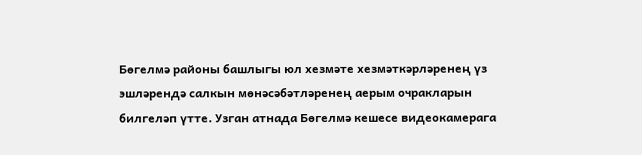Бөгелмә районы башлыгы юл хезмәте хезмәткәрләренең үз эшләрендә салкын мөнәсәбәтләренең аерым очракларын билгеләп үтте. Узган атнада Бөгелмә кешесе видеокамерага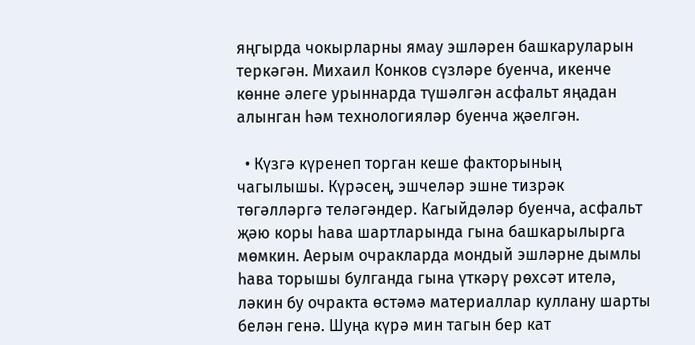яңгырда чокырларны ямау эшләрен башкаруларын теркәгән. Михаил Конков сүзләре буенча, икенче көнне әлеге урыннарда түшәлгән асфальт яңадан алынган һәм технологияләр буенча җәелгән.

  • Күзгә күренеп торган кеше факторының чагылышы. Күрәсең, эшчеләр эшне тизрәк төгәлләргә теләгәндер. Кагыйдәләр буенча, асфальт җәю коры һава шартларында гына башкарылырга мөмкин. Аерым очракларда мондый эшләрне дымлы һава торышы булганда гына үткәрү рөхсәт ителә, ләкин бу очракта өстәмә материаллар куллану шарты белән генә. Шуңа күрә мин тагын бер кат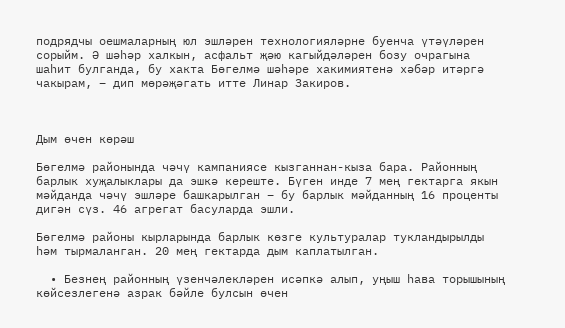подрядчы оешмаларның юл эшләрен технологияләрне буенча үтәүләрен сорыйм. Ә шәһәр халкын, асфальт җәю кагыйдәләрен бозу очрагына шаһит булганда, бу хакта Бөгелмә шәһәре хакимиятенә хәбәр итәргә чакырам, – дип мөрәҗәгать итте Линар Закиров.



Дым өчен көрәш

Бөгелмә районында чәчү кампаниясе кызганнан-кыза бара. Районның барлык хуҗалыклары да эшкә кереште. Бүген инде 7 мең гектарга якын мәйданда чәчү эшләре башкарылган – бу барлык мәйданның 16 проценты дигән сүз. 46 агрегат басуларда эшли.

Бөгелмә районы кырларында барлык көзге культуралар тукландырылды һәм тырмаланган. 20 мең гектарда дым каплатылган.

  • Безнең районның үзенчәлекләрен исәпкә алып, уңыш һава торышының көйсезлегенә азрак бәйле булсын өчен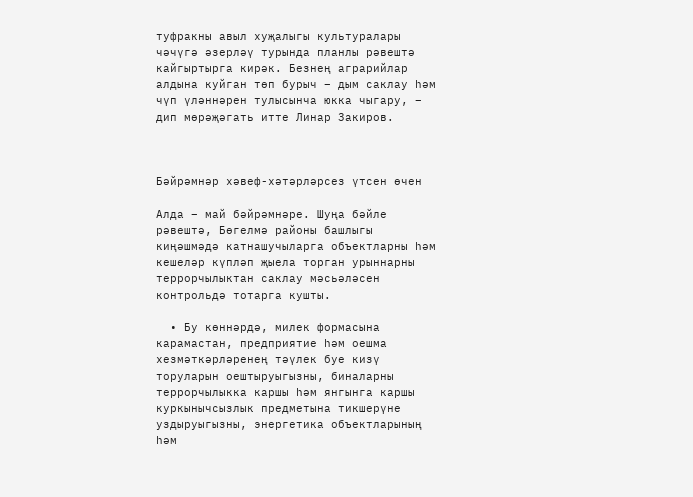туфракны авыл хуҗалыгы культуралары чәчүгә әзерләү турында планлы рәвештә кайгыртырга кирәк. Безнең аграрийлар алдына куйган төп бурыч – дым саклау һәм чүп үләннәрен тулысынча юкка чыгару, – дип мөрәҗәгать итте Линар Закиров.



Бәйрәмнәр хәвеф-хәтәрләрсез үтсен өчен

Алда – май бәйрәмнәре. Шуңа бәйле рәвештә, Бөгелмә районы башлыгы киңәшмәдә катнашучыларга объектларны һәм кешеләр күпләп җыела торган урыннарны террорчылыктан саклау мәсьәләсен контрольдә тотарга кушты.

  • Бу көннәрдә, милек формасына карамастан, предприятие һәм оешма хезмәткәрләренең тәүлек буе кизү торуларын оештыруыгызны, биналарны террорчылыкка каршы һәм янгынга каршы куркынычсызлык предметына тикшерүне уздыруыгызны, энергетика объектларының һәм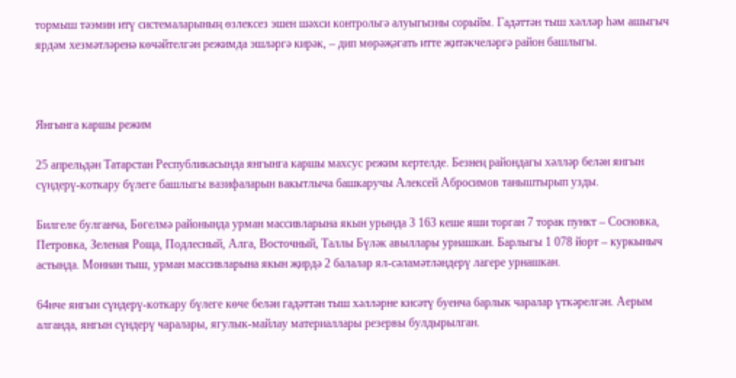тормыш тәэмин итү системаларының өзлексез эшен шәхси контрольгә алуыгызны сорыйм. Гадәттән тыш хәлләр һәм ашыгыч ярдәм хезмәтләренә көчәйтелгән режимда эшләргә кирәк, – дип мөрәҗәгать итте җитәкчеләргә район башлыгы.



Янгынга каршы режим

25 апрельдән Татарстан Республикасында янгынга каршы махсус режим кертелде. Безнең райондагы хәлләр белән янгын сүндерү-коткару бүлеге башлыгы вазифаларын вакытлыча башкаручы Алексей Абросимов таныштырып узды.

Билгеле булганча, Бөгелмә районында урман массивларына якын урында 3 163 кеше яши торган 7 торак пункт – Сосновка, Петровка, Зеленая Роща, Подлесный, Алга, Восточный, Таллы Бүләк авыллары урнашкан. Барлыгы 1 078 йорт – куркыныч астында. Моннан тыш, урман массивларына якын җирдә 2 балалар ял-сәламәтләндерү лагере урнашкан.

64нче янгын сүндерү-коткару бүлеге көче белән гадәттән тыш хәлләрне кисәтү буенча барлык чаралар үткәрелгән. Аерым алганда, янгын сүндерү чаралары, ягулык-майлау материаллары резервы булдырылган.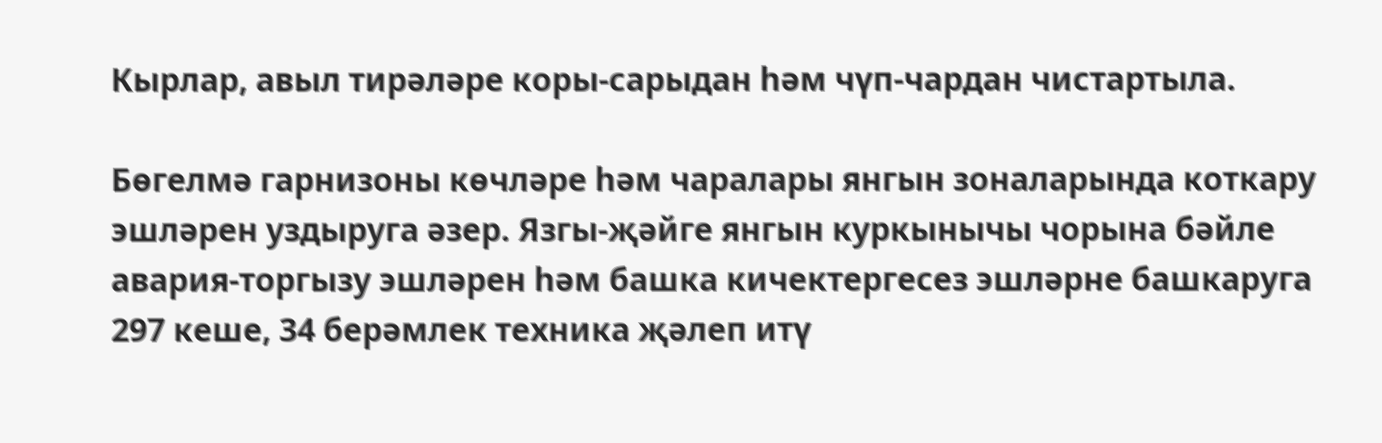Кырлар, авыл тирәләре коры-сарыдан һәм чүп-чардан чистартыла.

Бөгелмә гарнизоны көчләре һәм чаралары янгын зоналарында коткару эшләрен уздыруга әзер. Язгы-җәйге янгын куркынычы чорына бәйле авария-торгызу эшләрен һәм башка кичектергесез эшләрне башкаруга 297 кеше, 34 берәмлек техника җәлеп итү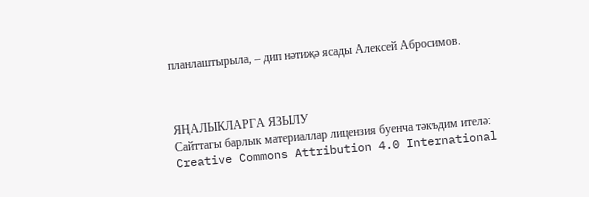планлаштырыла, – дип нәтиҗә ясады Алексей Абросимов.



ЯҢАЛЫКЛАРГА ЯЗЫЛУ
Сайттагы барлык материаллар лицензия буенча тәкъдим ителә:
Creative Commons Attribution 4.0 International